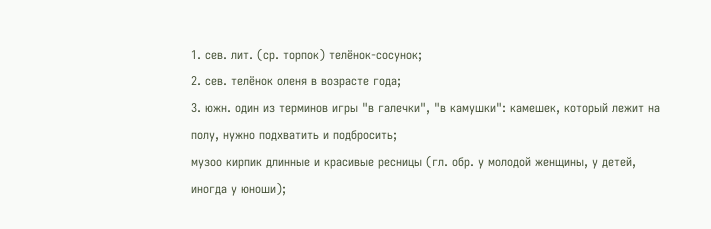1. сев. лит. (ср. торпок) телёнок-сосунок;
2. сев. телёнок оленя в возрасте года;
3. южн. один из терминов игры "в галечки", "в камушки": камешек, который лежит на полу, нужно подхватить и подбросить;
музоо кирпик длинные и красивые ресницы (гл. обр. у молодой женщины, у детей, иногда у юноши);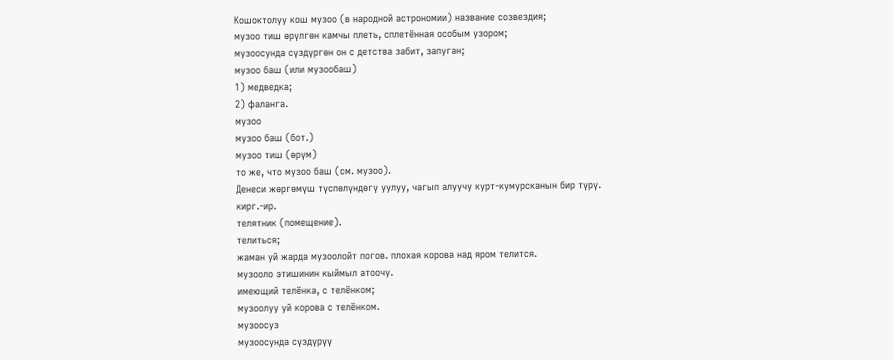Кошоктолуу кош музоо (в народной астрономии) название созвездия;
музоо тиш өрүлгөн камчы плеть, сплетённая особым узором;
музоосунда сүздүргөн он с детства забит, запуган;
музоо баш (или музообаш)
1) медведка;
2) фаланга.
музоо
музоо баш (бот.)
музоо тиш (өрүм)
то же, что музоо баш (см. музоо).
Денеси жөргөмүш түспөлүндөгү уулуу, чагып алуучу курт-кумурсканын бир түрү.
кирг.-ир.
телятник (помещение).
телиться;
жаман уй жарда музоолойт погов. плохая корова над яром телится.
музооло этишинин кыймыл атоочу.
имеющий телёнка, с телёнком;
музоолуу уй корова с телёнком.
музоосуз
музоосунда сүздүрүү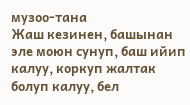музоо-тана
Жаш кезинен, башынан эле моюн сунуп, баш ийип калуу, коркуп жалтак болуп калуу, бел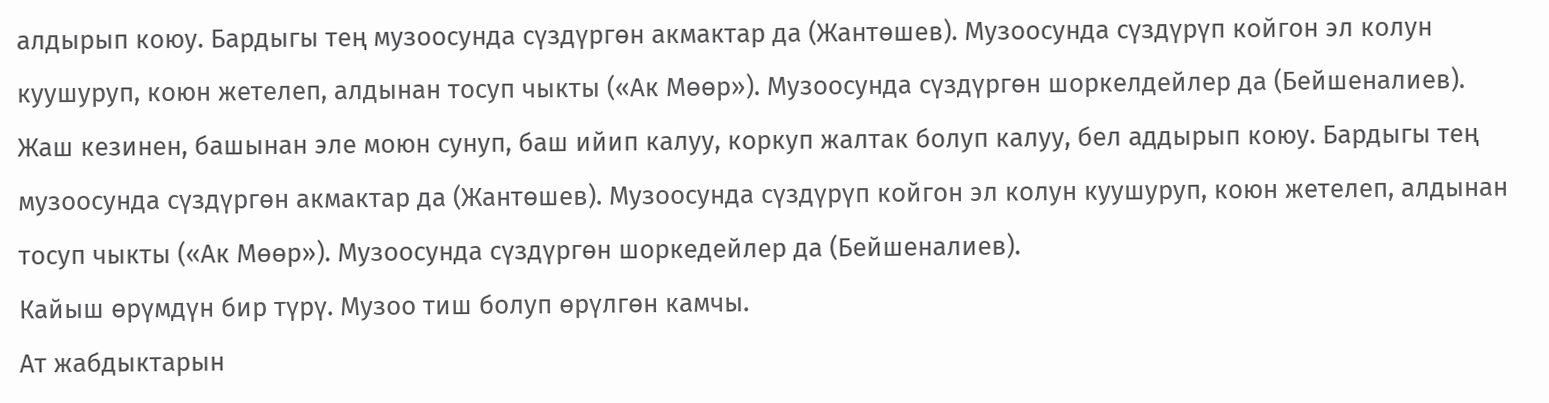алдырып коюу. Бардыгы тең музоосунда сүздүргөн акмактар да (Жантөшев). Музоосунда сүздүрүп койгон эл колун куушуруп, коюн жетелеп, алдынан тосуп чыкты («Ак Мөөр»). Музоосунда сүздүргөн шоркелдейлер да (Бейшеналиев).
Жаш кезинен, башынан эле моюн сунуп, баш ийип калуу, коркуп жалтак болуп калуу, бел аддырып коюу. Бардыгы тең музоосунда сүздүргөн акмактар да (Жантөшев). Музоосунда сүздүрүп койгон эл колун куушуруп, коюн жетелеп, алдынан тосуп чыкты («Ак Мөөр»). Музоосунда сүздүргөн шоркедейлер да (Бейшеналиев).
Кайыш өрүмдүн бир түрү. Музоо тиш болуп өрүлгөн камчы.
Ат жабдыктарын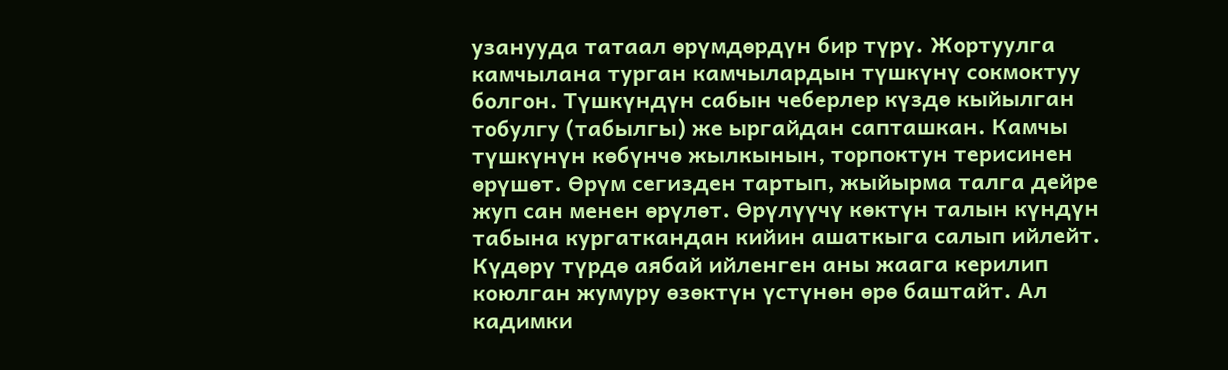узанууда татаал өрүмдөрдүн бир түрү. Жортуулга камчылана турган камчылардын түшкүнү сокмоктуу болгон. Түшкүндүн сабын чеберлер күздө кыйылган тобулгу (табылгы) же ыргайдан сапташкан. Камчы түшкүнүн көбүнчө жылкынын, торпоктун терисинен өрүшөт. Өрүм сегизден тартып, жыйырма талга дейре жуп сан менен өрүлөт. Өрүлүүчү көктүн талын күндүн табына кургаткандан кийин ашаткыга салып ийлейт. Күдөрү түрдө аябай ийленген аны жаага керилип коюлган жумуру өзөктүн үстүнөн өрө баштайт. Ал кадимки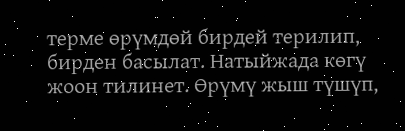терме өрүмдөй бирдей терилип, бирден басылат. Натыйжада көгү жоон тилинет. Өрүмү жыш түшүп,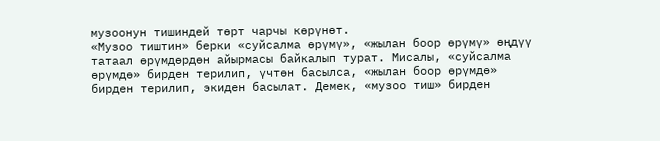музоонун тишиндей төрт чарчы көрүнөт.
«Музоо тиштин» берки «суйсалма өрүмү», «жылан боор өрүмү» өңдүү татаал өрүмдөрдөн айырмасы байкалып турат. Мисалы, «суйсалма өрүмдө» бирден терилип, үчтөн басылса, «жылан боор өрүмдө» бирден терилип, экиден басылат. Демек, «музоо тиш» бирден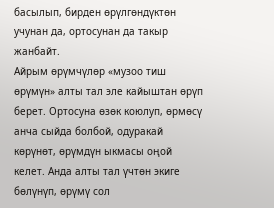басылып, бирден өрүлгөндүктөн учунан да, ортосунан да такыр жанбайт.
Айрым өрүмчүлөр «музоо тиш өрүмүн» алты тал эле кайыштан өрүп берет. Ортосуна өзөк коюлуп, өрмөсү анча сыйда болбой, одуракай көрүнөт, өрүмдүн ыкмасы оңой келет. Анда алты тал үчтөн экиге бөлүнүп, өрүмү сол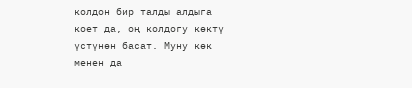колдон бир талды алдыга коет да, оң колдогу көктү үстүнөн басат. Муну көк менен да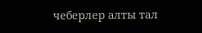чеберлер алты тал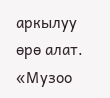аркылуу өрө алат. «Музоо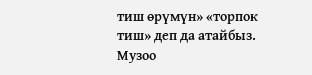тиш өрүмүн» «торпок тиш» деп да атайбыз.
Музоо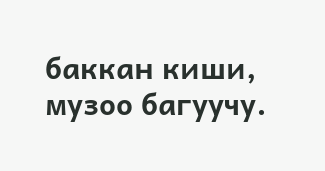баккан киши, музоо багуучу.